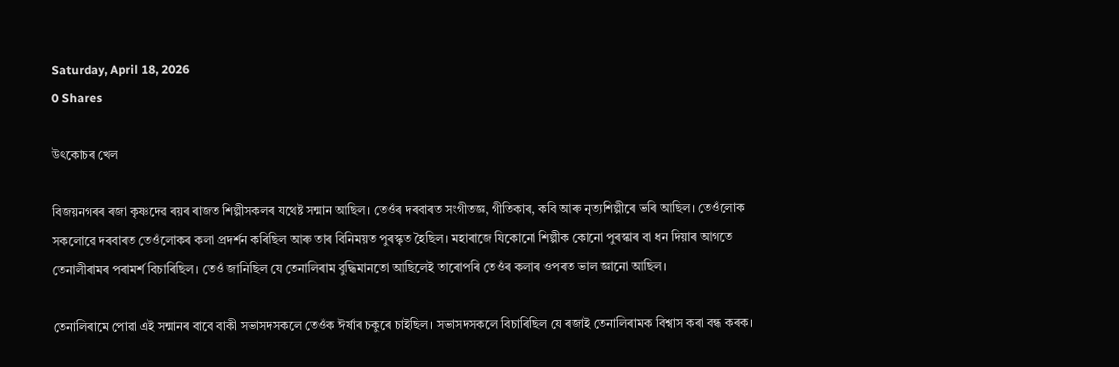Saturday, April 18, 2026
0 Shares

উৎকোচৰ খেল

বিজয়নগৰৰ ৰজা কৃষ্ণদেৱ ৰয়ৰ ৰাজত শিল্পীসকলৰ যথেষ্ট সন্মান আছিল। তেওঁৰ দৰবাৰত সংগীতজ্ঞ, গীতিকাৰ, কবি আৰু নৃত্যশিল্পীৰে ভৰি আছিল। তেওঁলোক সকলোৱে দৰবাৰত তেওঁলোকৰ কলা প্ৰদৰ্শন কৰিছিল আৰু তাৰ বিনিময়ত পুৰস্কৃত হৈছিল। মহাৰাজে যিকোনো শিল্পীক কোনো পুৰস্কাৰ বা ধন দিয়াৰ আগতে তেনালীৰামৰ পৰামৰ্শ বিচাৰিছিল। তেওঁ জানিছিল যে তেনালিৰাম বুদ্ধিমানতো আছিলেই তাৰোপৰি তেওঁৰ কলাৰ ওপৰত ভাল জ্ঞানো আছিল।

তেনালিৰামে পোৱা এই সন্মানৰ বাবে বাকী সভাসদসকলে তেওঁক ঈৰ্ষাৰ চকুৰে চাইছিল। সভাসদসকলে বিচাৰিছিল যে ৰজাই তেনালিৰামক বিশ্বাস কৰা বন্ধ কৰক।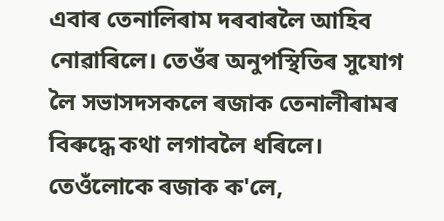এবাৰ তেনালিৰাম দৰবাৰলৈ আহিব নোৱাৰিলে। তেওঁৰ অনুপস্থিতিৰ সুযোগ লৈ সভাসদসকলে ৰজাক তেনালীৰামৰ বিৰুদ্ধে কথা লগাবলৈ ধৰিলে। তেওঁলোকে ৰজাক ক'লে,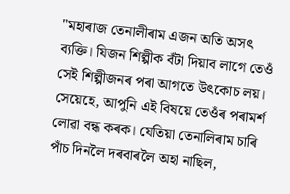"মহাৰাজ তেনালীৰাম এজন অতি অসৎ ব্যক্তি। যিজন শিল্পীক বঁটা দিয়াব লাগে তেওঁ সেই শিল্পীজনৰ পৰা আগতে উৎকোচ লয়। সেয়েহে, আপুনি এই বিষয়ে তেওঁৰ পৰামৰ্শ লোৱা বন্ধ কৰক। যেতিয়া তেনালিৰাম চাৰি পাঁচ দিনলৈ দৰবাৰলৈ অহা নাছিল,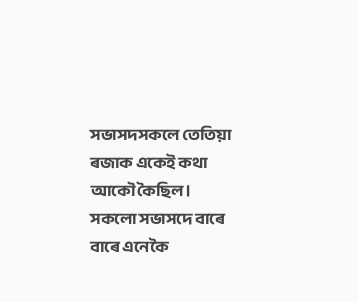সভাসদসকলে তেতিয়া ৰজাক একেই কথা আকৌ কৈছিল। সকলো সভাসদে বাৰে বাৰে এনেকৈ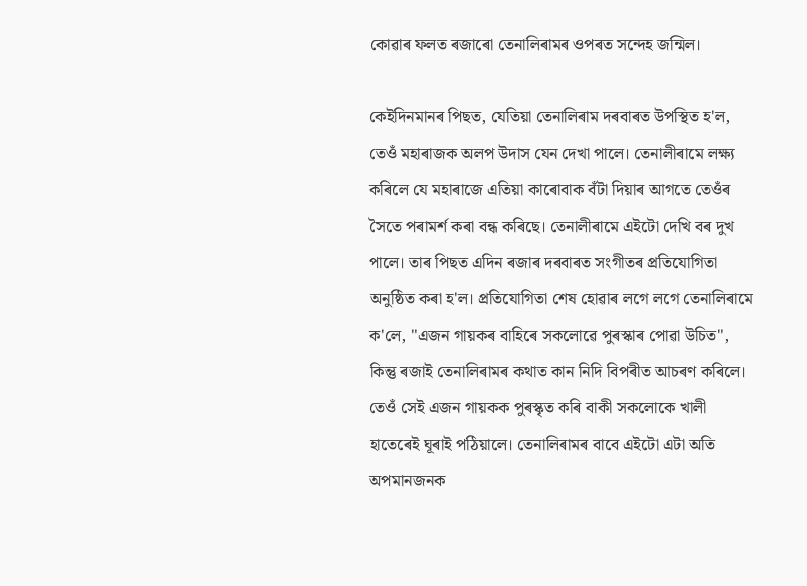কোৱাৰ ফলত ৰজাৰো তেনালিৰামৰ ওপৰত সন্দেহ জন্মিল।

কেইদিনমানৰ পিছত, যেতিয়া তেনালিৰাম দৰবাৰত উপস্থিত হ'ল, তেওঁ মহাৰাজক অলপ উদাস যেন দেখা পালে। তেনালীৰামে লক্ষ্য কৰিলে যে মহাৰাজে এতিয়া কাৰোবাক বঁটা দিয়াৰ আগতে তেওঁৰ সৈতে পৰামৰ্শ কৰা বন্ধ কৰিছে। তেনালীৰামে এইটো দেখি বৰ দুখ পালে। তাৰ পিছত এদিন ৰজাৰ দৰবাৰত সংগীতৰ প্ৰতিযোগিতা অনুষ্ঠিত কৰা হ'ল। প্ৰতিযোগিতা শেষ হোৱাৰ লগে লগে তেনালিৰামে ক'লে, "এজন গায়কৰ বাহিৰে সকলোৱে পুৰস্কাৰ পোৱা উচিত", কিন্তু ৰজাই তেনালিৰামৰ কথাত কান নিদি বিপৰীত আচৰণ কৰিলে। তেওঁ সেই এজন গায়কক পুৰস্কৃত কৰি বাকী সকলোকে খালী হাতেৰেই ঘূৰাই পঠিয়ালে। তেনালিৰামৰ বাবে এইটো এটা অতি অপমানজনক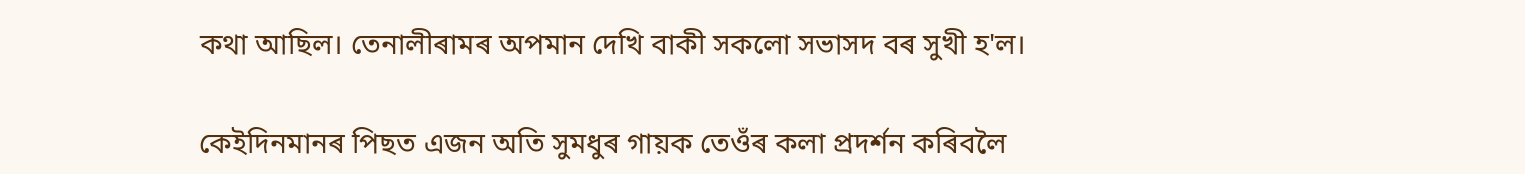কথা আছিল। তেনালীৰামৰ অপমান দেখি বাকী সকলো সভাসদ বৰ সুখী হ'ল।

কেইদিনমানৰ পিছত এজন অতি সুমধুৰ গায়ক তেওঁৰ কলা প্ৰদৰ্শন কৰিবলৈ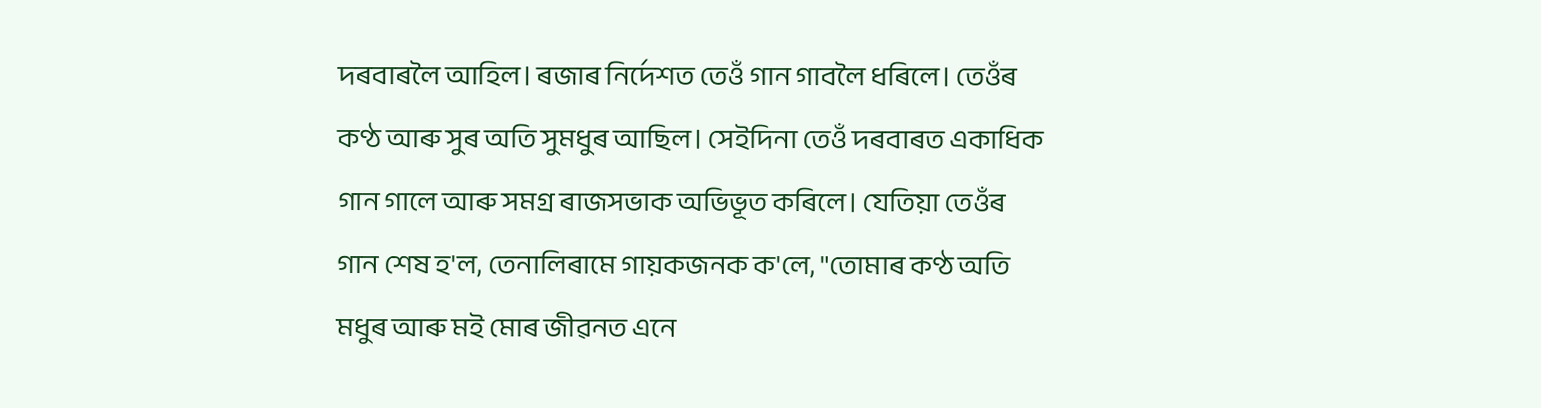দৰবাৰলৈ আহিল। ৰজাৰ নিৰ্দেশত তেওঁ গান গাবলৈ ধৰিলে। তেওঁৰ কণ্ঠ আৰু সুৰ অতি সুমধুৰ আছিল। সেইদিনা তেওঁ দৰবাৰত একাধিক গান গালে আৰু সমগ্ৰ ৰাজসভাক অভিভূত কৰিলে। যেতিয়া তেওঁৰ গান শেষ হ'ল, তেনালিৰামে গায়কজনক ক'লে, "তোমাৰ কণ্ঠ অতি মধুৰ আৰু মই মোৰ জীৱনত এনে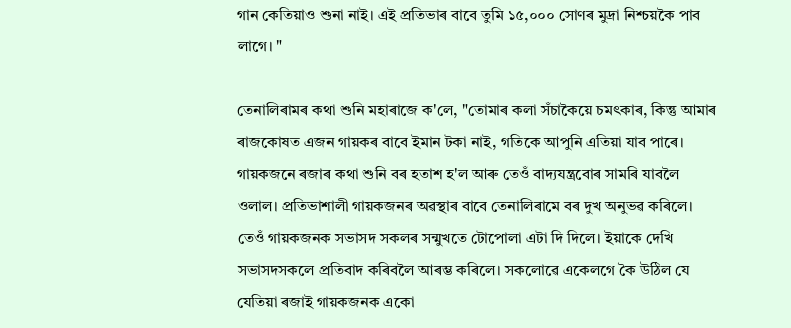গান কেতিয়াও শুনা নাই। এই প্ৰতিভাৰ বাবে তুমি ১৫,০০০ সোণৰ মুদ্ৰা নিশ্চয়কৈ পাব লাগে। "

তেনালিৰামৰ কথা শুনি মহাৰাজে ক'লে, "তোমাৰ কলা সঁচাকৈয়ে চমৎকাৰ, কিন্তু আমাৰ ৰাজকোষত এজন গায়কৰ বাবে ইমান টকা নাই, গতিকে আপুনি এতিয়া যাব পাৰে। গায়কজনে ৰজাৰ কথা শুনি বৰ হতাশ হ'ল আৰু তেওঁ বাদ্যযন্ত্ৰবোৰ সামৰি যাবলৈ ওলাল। প্ৰতিভাশালী গায়কজনৰ অৱস্থাৰ বাবে তেনালিৰামে বৰ দুখ অনুভৱ কৰিলে। তেওঁ গায়কজনক সভাসদ সকলৰ সন্মুখতে টোপোলা এটা দি দিলে। ইয়াকে দেখি সভাসদসকলে প্ৰতিবাদ কৰিবলৈ আৰম্ভ কৰিলে। সকলোৱে একেলগে কৈ উঠিল যে যেতিয়া ৰজাই গায়কজনক একো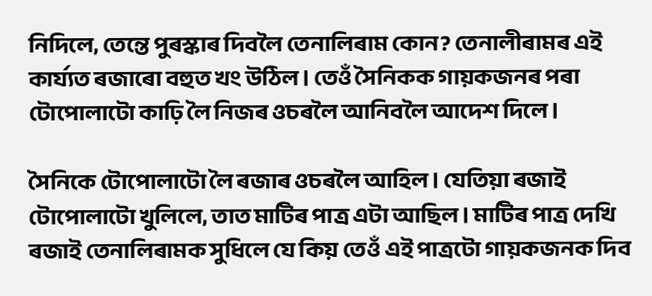নিদিলে, তেন্তে পুৰস্কাৰ দিবলৈ তেনালিৰাম কোন? তেনালীৰামৰ এই কাৰ্য্যত ৰজাৰো বহুত খং উঠিল। তেওঁ সৈনিকক গায়কজনৰ পৰা টোপোলাটো কাঢ়ি লৈ নিজৰ ওচৰলৈ আনিবলৈ আদেশ দিলে।

সৈনিকে টোপোলাটো লৈ ৰজাৰ ওচৰলৈ আহিল। যেতিয়া ৰজাই টোপোলাটো খুলিলে, তাত মাটিৰ পাত্ৰ এটা আছিল। মাটিৰ পাত্ৰ দেখি ৰজাই তেনালিৰামক সুধিলে যে কিয় তেওঁ এই পাত্ৰটো গায়কজনক দিব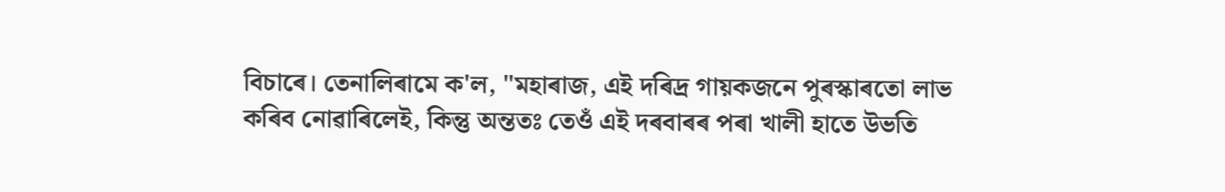বিচাৰে। তেনালিৰামে ক'ল, "মহাৰাজ, এই দৰিদ্ৰ গায়কজনে পুৰস্কাৰতো লাভ কৰিব নোৱাৰিলেই, কিন্তু অন্ততঃ তেওঁ এই দৰবাৰৰ পৰা খালী হাতে উভতি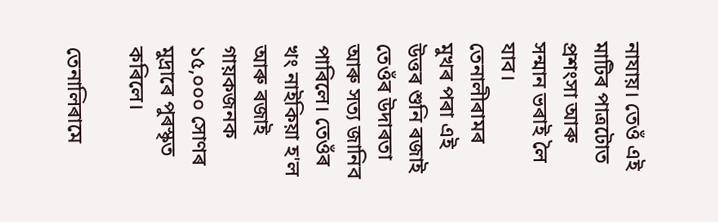নাযায়। তেওঁ এই মাটিৰ পাত্ৰটোত প্ৰশংসা আৰু সন্মান ভৰাই লৈ যাব। তেনালীৰামৰ মুখৰ পৰা এই উত্তৰ শুনি ৰজাই তেওঁৰ উদাৰতা আৰু সত্য জানিব পাৰিলে। তেওঁৰ খং নাইকিয়া হ'ল আৰু ৰজাই গায়কজনক ১৫,০০০ সোণৰ মুদ্ৰাৰে পুৰস্কৃত কৰিলে।

তেনালিৰামে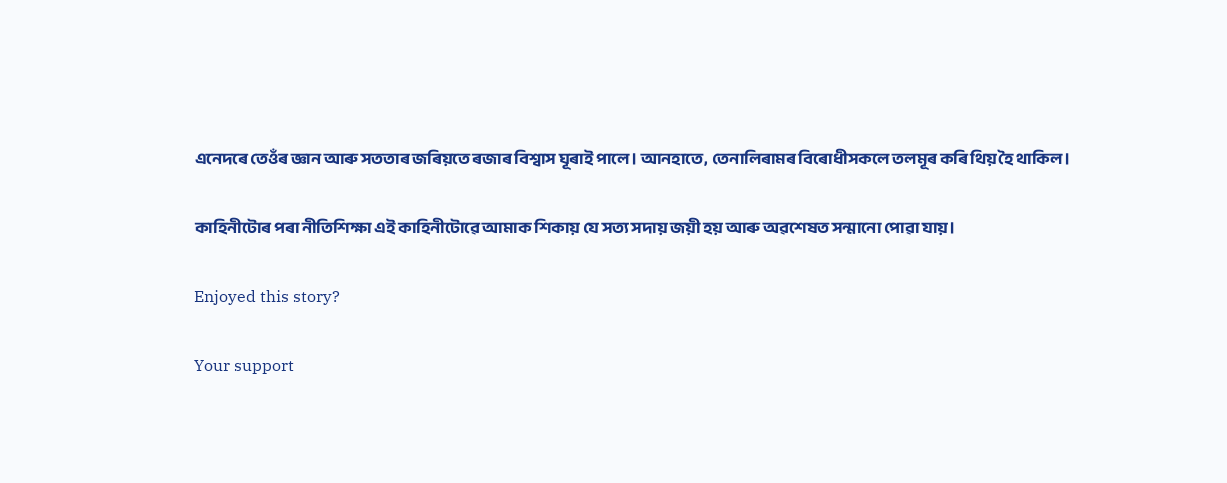এনেদৰে তেওঁৰ জ্ঞান আৰু সততাৰ জৰিয়তে ৰজাৰ বিশ্বাস ঘূৰাই পালে। আনহাতে, তেনালিৰামৰ বিৰোধীসকলে তলমূৰ কৰি থিয় হৈ থাকিল।

কাহিনীটোৰ পৰা নীতিশিক্ষা এই কাহিনীটোৱে আমাক শিকায় যে সত্য সদায় জয়ী হয় আৰু অৱশেষত সন্মানো পোৱা যায়।

Enjoyed this story?

Your support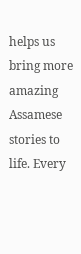helps us bring more amazing Assamese stories to life. Every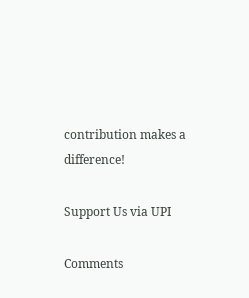contribution makes a difference!

Support Us via UPI

Comments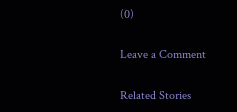(0)

Leave a Comment

Related Stories